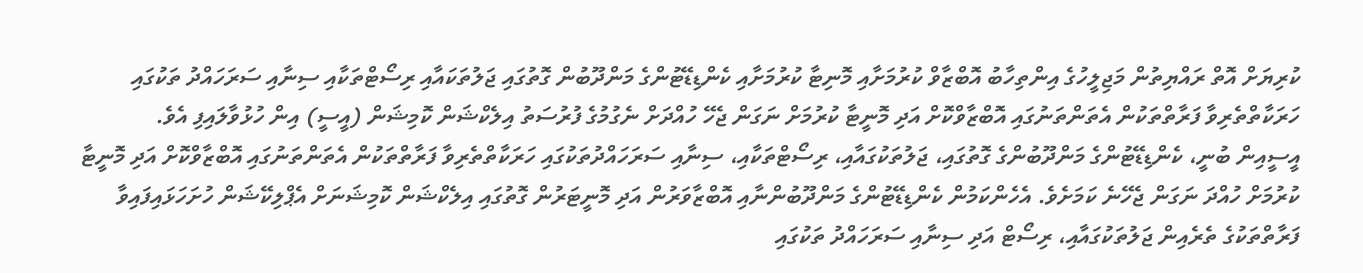ކުރިޔަށް އޮތް ރައްޔިތުން މަޖިލީހުގެ އިންތިހާބު އޮބްޒާވް ކުރުމަށާއި މޮނިޓާ ކުރުމަށާއި ކެންޑިޑޭޓުންގެ މަންދޫބުން ގޮތުގައި ޖަލުތަކައާއި ރިސޯޓްތަކާއި ސިނާއި ސަރަހައްދު ތަކުގައި ހަރަކާތްތެރިވާ ފަރާތްތަކުން އެތަންތަނުގައި އޮބްޒާވްކޮށް އަދި މޮނީޓާ ކުރުމަށް ނަގަން ޖެހޭ ހުއްދަށް ނެގުމުގެ ފުރުސަތު އިލެކްޝަން ކޮމިޝަން (އީސީ) އިން ހުޅުވާލައިފި އެވެ.
އީސީއިން ބުނީ، ކެންޑިޑޭޓުންގެ މަންދޫބުންގެ ގޮތުގައި، ޖަލުތަކުގައާއި، ރިސޯޓްތަކާއި، ސިނާއި ސަރަހައްދުތަކުގައި ހަރަކާތްތެރިވާ ފަރާތްތަކުން އެތަންތަނުގައި އޮބްޒާވްކޮށް އަދި މޮނީޓާ ކުރުމަށް ހުއްދަ ނަގަން ޖެހޭނެ ކަމަށެވެ. އެހެންކަމުން ކެންޑިޑޭޓުންގެ މަންދޫބުންނާއި އޮބްޒާވަރުން އަދި މޮނީޓަރުން ގޮތުގައި އިލެކްޝަން ކޮމިޝަނަށް އެޕްލިކޭޝަން ހުށަހަޅައިފައިވާ ފަރާތްތަކުގެ ތެރެއިން ޖަލުތަކުގައާއި، ރިސޯޓް އަދި ސިނާއި ސަރަހައްދު ތަކުގައި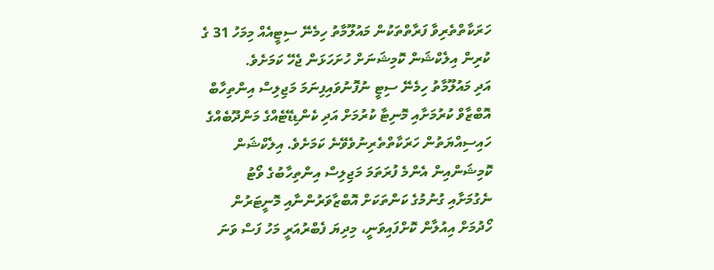ހަރަކާތްތެރިވާ ފަރާތްތަކުން މައުލޫމާތު ހިމެނޭ ސިޓީއެއް މިމަހު 31 ގެ ކުރިން އިލެކްޝަން ކޮމިޝަނަށް ހުށަހަޅަން ޖެހޭ ކަމަށެވެ.
އަދި މައުލޫމާތު ހިމެނޭ ސިޓީ ނުފޮނުވައިފިނަމަ މަޖިލިސް އިންތިހާބް އޮބްޒާވް ކުރުމަށާއި މޮނިޓާ ކުރުމަށް އަދި ކެންޑިޑޭޓެއްގެ މަންދޫބެއްގެ ހައިސިއްޔަތުން ހަރަކާތްތެރިނުވެވޭނެ ކަމަށެވެ. އިލެކްޝަން ކޮމިޝަންއިން އެންމެ ފުރަތަމަ މަޖިލިސް އިންތިހާބުގެ ވޯޓު ނެގުމަށާއި ގުނުމުގެ ކަންތަކަށް އޮބްޒާވަރުންނާއި މޮނީޓަރުން ހޯދުމަށް އިއުލާން ކޮށްފައިވަނީ، މިދިޔަ ފެބްރުއަރީ މަހު ފަސް ވަނަ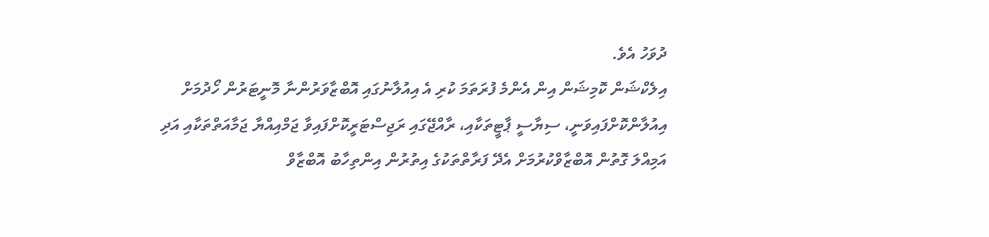ދުވަހު އެވެ.
އިލެކްޝަން ކޮމިޝަން އިން އެންމެ ފުރަތަމަ ކުރި އެ އިއުލާނުގައި އޮބްޒާވަރުންނާ މޮނީޓަރުން ހޯދުމަށް އިއުލާންކޮށްފައިވަނީ، ސިޔާސީ ޕާޓީތަކާއި، ރާއްޖޭގައި ރަޖިސްޓަރީކޮށްފައިވާ ޖަމްއިއްޔާ ޖަމާއަތްތަކާއި އަދި އަމިއްލަ ގޮތުން އޮބްޒާވްކުރުމަށް އެދޭ ފަރާތްތަކުގެ އިތުރުން އިންތިހާބު އޮބްޒާވް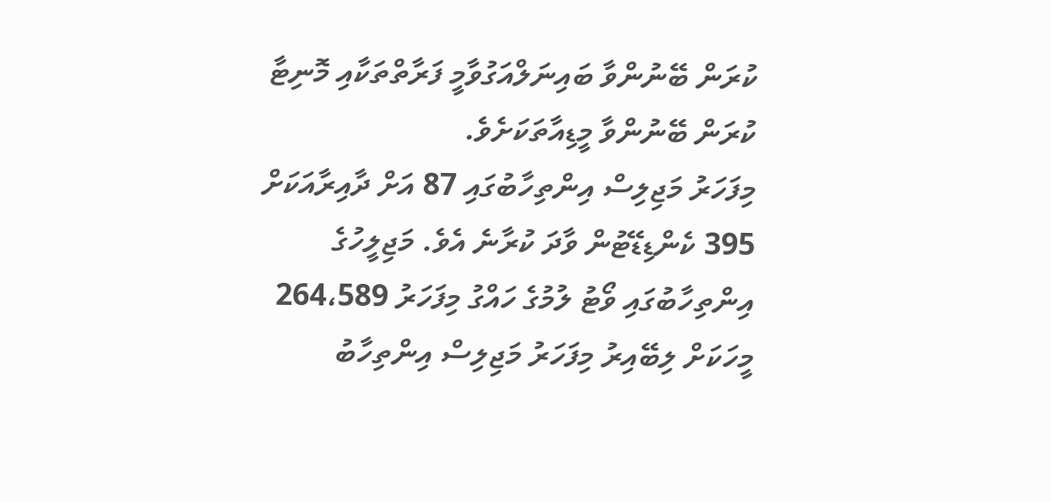ކުރަން ބޭނުންވާ ބައިނަލްއަގުވާމީ ފަރާތްތަކާއި މޮނިޓާ ކުރަން ބޭނުންވާ މީޑިއާތަކަށެވެ.
މިފަހަރު މަޖިލިސް އިންތިހާބުގައި 87 އަށް ދާއިރާއަކަށް 395 ކެންޑިޑޭޓުން ވާދަ ކުރާނެ އެވެ. މަޖިލީހުގެ އިންތިހާބުގައި ވޯޓު ލުމުގެ ހައްގު މިފަހަރު 264،589 މީހަކަށް ލިބޭއިރު މިފަހަރު މަޖިލިސް އިންތިހާބު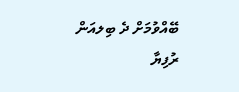ބޭއްވުމަށް ދެ ބިލއަން ރުފިޔާ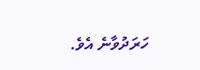ހަރަދުވާނެ އެވެ.